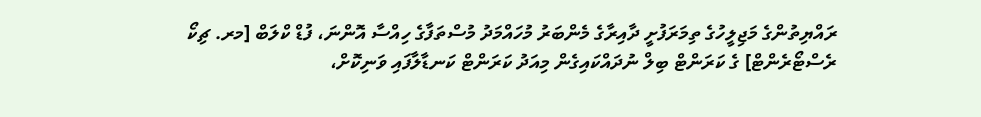ރައްޔިތުންގެ މަޖިލީހުގެ ތިމަރަފުށީ ދާއިރާގެ މެންބަރު މުހައްމަދު މުސްތަފާގެ ހިއްސާ އޮންނަ، ފުޑް ކްލަބް [މރ. ޗިކޯ ރެސްޓޯރެންޓް] ގެ ކަރަންޓް ބިލް ނުދައްކައިގެން މިއަދު ކަރަންޓް ކަނޑާލާފައި ވަނިކޮށް،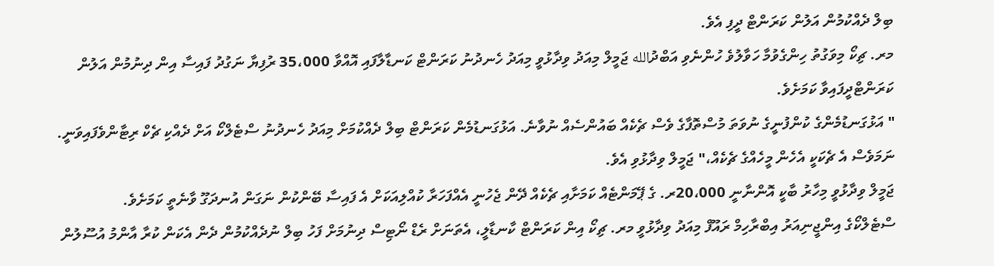ބިލް ދެއްކުމުން އަލުން ކަރަންޓް ދީފި އެވެ.
މރ. ޗިކޯ މިވަގުތު ހިންގެވުމާ ހަވާލުވެ ހުންނެވި އަބްދުالله ޖަމީލް މިއަދު ވިދާޅުވީ މިއަދު ހެނދުނު ކަރަންޓް ކަނޑާލާފައި އޮއްވާ 35،000 ރުފިޔާ ނަގުދު ފައިސާ އިން ދިނުމުން އަލުން ކަރަންޓްދީފައިވާ ކަމަށެވެ.
" އަޅުގަނޑުމެންގެ ކުންފުނީގެ ނުވަތަ މުސްތޮފާގެ ވެސް ޗެކެއް ބައުންސެއް ނުވާނެ. އަޅުގަނޑުމެން ކަރަންޓް ބިލް ދެއްކުމަށް މިއަދު ހެނދުނު ސްޓެލްކޯ އަށް ދެއްކި ޗެކް ރިޓާންވެފައިވަނީ. ނަމަވެސް އެ ޗެކަކީ އެހެން މީހެއްގެ ޗެކެއް،" ޖަމީލް ވިދާޅުވި އެވެ.
ޖަމީލް ވިދާޅުވީ މިހާރު ބާކީ އޮންނާނީ 20،000ރ. ގެ ޕޭމަންޓެއް ކަމަށާއި ޗެކެއް ދޭން ޖެހުނީ އެއްފަހަރާ ކުއްލިއަކަށް އެ ފައިސާ ބޭންކުން ނަގަން އުނދަގޫ ވާނެތީ ކަމަށެވެ.
ސްޓެލްކޯގެ އިންޖީނިއަރު އިބްރާހިމް ރައޫފް މިއަދު ވިދާޅުވީ މރ. ޗިކޯ އިން ކަރަންޓް ކާނޑާލީ، އެތަނަށް ރެޑް ނޯޓިސް ދިނުމަށް ފަހު ބިލް ނުދެއްކުމުން ދެން އެކަން ކުރާ އާންމު އުސޫލުން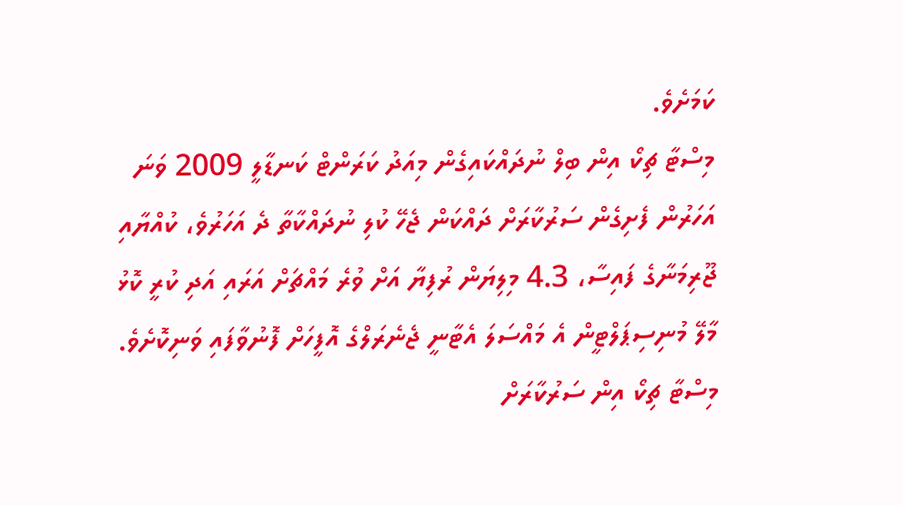ކަމަށެވެ.
މިސްޓާ ޗިކޯ އިން ބިލް ނުދައްކައިގެން މިއަދު ކަރަންޓް ކަނޑާލީ 2009 ވަނަ އަހަރުން ފެށިގެން ސަރުކާރަށް ދައްކަން ޖެހޭ ކުލި ނުދައްކާތާ ދެ އަހަރުވެ، ކުއްޔާއި ޖޫރިމަނާގެ ފައިސާ، 4.3 މިލިޔަން ރުފިޔާ އަށް ވުރެ މައްޗަށް އަރައި އަދި ކުރީ ކޮޅު މާލޭ މުނިސިޕަލްޓީން އެ މައްސަލަ އެޓާނީ ޖެނެރަލްގެ އޮފީހަށް ފޮނުވާފައި ވަނިކޮށެވެ. މިސްޓާ ޗިކޯ އިން ސަރުކާރަށް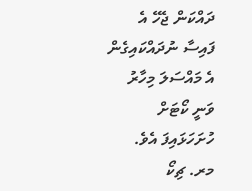ދައްކަން ޖެހޭ އެ ފައިސާ ނުދައްކައިގެން އެ މައްސަލަ މިހާރު ވަނީ ކޯޓަށް ހުށަހަޅައިފަ އެވެ.
މރ. ޗިކޯ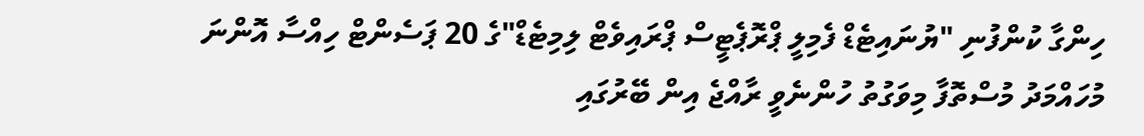ހިންގާ ކުންފުނި "ޔުނައިޓެޑް ފެމިލީ ޕްރޮޕެޓީސް ޕްރައިވެޓް ލިމިޓެޑް"ގެ 20 ޕަސެންޓް ހިއްސާ އޮންނަ މުހައްމަދު މުސްތޮފާ މިވަގުތު ހުންނެވީ ރާއްޖެ އިން ބޭރުގައި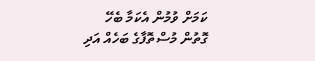ކަމަށް ވުމުން އެކަމާ ބެހޭ ގޮތުން މުސްތޮފާގެ ބަހެއް އަދި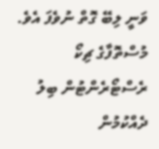ވަނީ ލިބޭ ގޮތް ނުވެފަ އެވެ.
މުސްތޮފާގެ ޗިކޯ ރެސްޓޯރެންޓުން ބިލު ދެއްކުމުން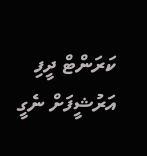ކަރަންޓް ދީފި
އަރުޝީފަށް ނެގީ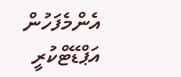އެންމެފަހުން އަޕްޑޭޓްކުރީ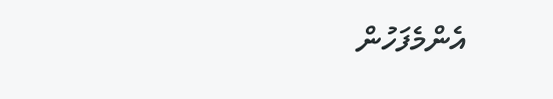އެންމެފަހުން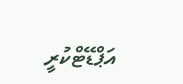އަޕްޑޭޓްކުރީ